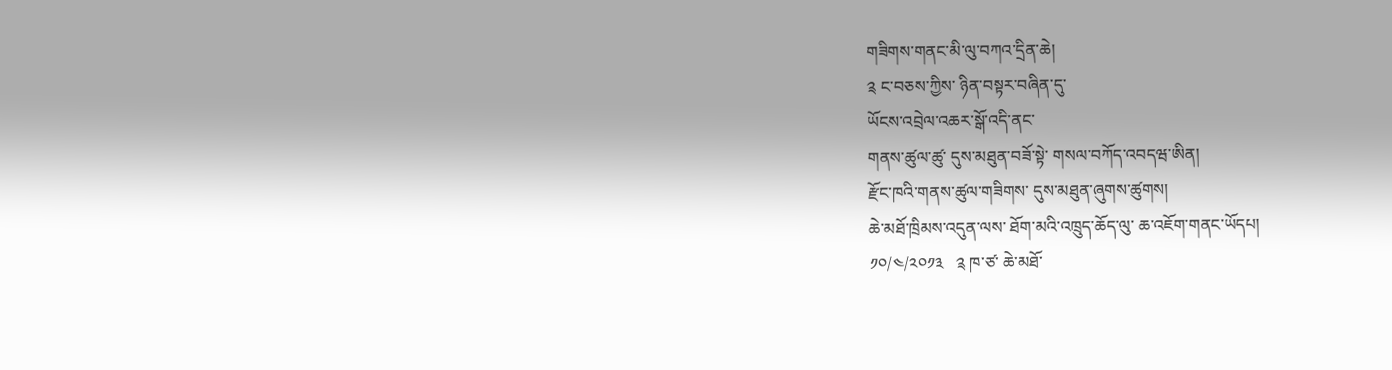གཟིགས་གནང་མི་ལུ་བཀའ་དྲིན་ཆེ།
༉ ང་བཅས་ཀྱིས་ ཉིན་བསྟར་བཞིན་དུ་
ཡོངས་འབྲེལ་འཆར་སྒོ་འདི་ནང་
གནས་ཚུལ་ཚུ་ དུས་མཐུན་བཟོ་སྟེ་ གསལ་བཀོད་འབདཝ་ཨིན།
རྫོང་ཁའི་གནས་ཚུལ་གཟིགས་ དུས་མཐུན་ཞུགས་ཚུགས།
ཆེ་མཐོ་ཁྲིམས་འདུན་ལས་ ཐོག་མའི་འཁྲུད་ཆོད་ལུ་ ཆ་འཇོག་གནང་ཡོདཔ།
༡༠/༤/༢༠༡༣   ༉ ཁ་ཙ་ ཆེ་མཐོ་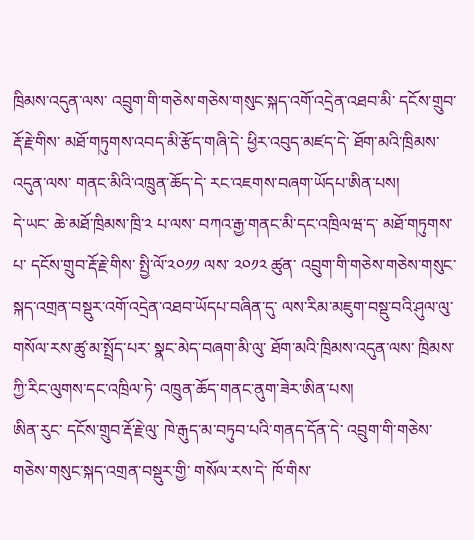ཁྲིམས་འདུན་ལས་ འབྲུག་གི་གཅེས་གཅེས་གསུང་སྐད་འགོ་འདྲེན་འཐབ་མི་ དངོས་གྲུབ་རྡོ་རྗེ་གིས་ མཐོ་གཏུགས་འབད་མི་རྩོད་གཞི་དེ་ ཕྱིར་འབུད་མཛད་དེ་ ཐོག་མའི་ཁྲིམས་འདུན་ལས་ གནང་མིའི་འཁྲུན་ཆོད་དེ་ རང་འཇགས་བཞག་ཡོདཔ་ཨིན་པས།
དེ་ཡང་ ཆེ་མཐོ་ཁྲིམས་ཁྲི་༢ པ་ལས་ བཀའ་རྒྱ་གནང་མི་དང་འཁྲིལཝ་ད་ མཐོ་གཏུགས་པ་ དངོས་གྲུབ་རྡོ་རྗེ་གིས་ སྤྱི་ལོ་༢༠༡༡ ལས་ ༢༠༡༢ ཚུན་ འབྲུག་གི་གཅེས་གཅེས་གསུང་སྐད་འགྲན་བསྡུར་འགོ་འདྲེན་འཐབ་ཡོདཔ་བཞིན་དུ་ ལས་རིམ་མཇུག་བསྡུ་བའི་ཤུལ་ལུ་ གསོལ་རས་ཚུ་མ་སྤྲོད་པར་ སྣང་མེད་བཞག་མི་ལུ་ ཐོག་མའི་ཁྲིམས་འདུན་ལས་ ཁྲིམས་ཀྱི་རིང་ལུགས་དང་འཁྲིལ་ཏེ་ འཁྲུན་ཆོད་གནང་ནུག་ཟེར་ཨིན་པས།
ཨིན་རུང་ དངོས་གྲུབ་རྡོ་རྗེ་ལུ་ ཁེ་རྒུད་མ་བཏུབ་པའི་གནད་དོན་དེ་ འབྲུག་གི་གཅེས་གཅེས་གསུང་སྐད་འགྲན་བསྡུར་གྱི་ གསོལ་རས་དེ་ ཁོ་གིས་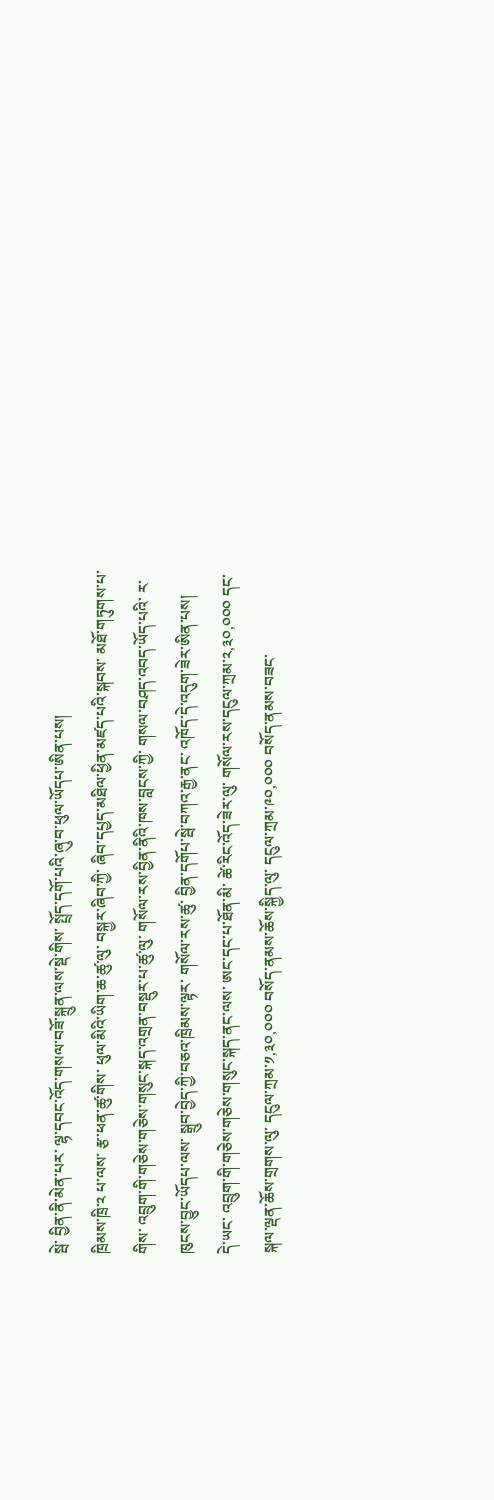སྦེ་ བྱིན་ནི་མེན་པར་ ལྷ་དབང་འོད་གསལ་བཟོ་སྐྲུན་ལས་སྡེ་གིས་ སྤྲོད་དགོ་པའི་ཞུ་བ་ཕུལ་ཡོདཔ་ཨིན་པས།
ཁྲིམས་ཁྲི་༢ པ་ལས་ རྩ་ཕན་ཚུ་གིས་ ཕུལ་མིའི་ཡིག་ཆ་ཚུ་ལུ་ བསྐྱར་ཞིབ་ཀྱི་ ཞིབ་དཔྱད་མཐིལ་ཕྱིན་མཛད་པའི་སྐབས་ མཐོ་གཏུགས་པ་གིས་ འབྲུག་གི་གཅེས་གཅེས་གསུང་སྐད་འགྲན་བསྡུར་པ་ཚུ་ལུ་ གསོལ་རས་བྱིན་ནིའི་ཁས་བླངས་ཀྱི་ གསལ་བཤད་འབད་ཡོད་པའི་ ར་ཁུངས་བྱུང་ཡོདཔ་ལས་ སྒྲུབ་བྱེད་ཀྱི་བཅའ་ཁྲིམས་ལྟར་ གསོལ་རས་ཚུ་ བྱིན་དགོཔ་སྦེ་བཀའ་རྒྱ་ནང་ འཁོད་དེ་འདུག་ཟེར་ཨིན་པས།
དེ་ཡང་ འབྲུག་གི་གཅེས་གཅེས་གསུང་སྐད་ནང་ལས་ ཨང་དང་པ་ཐོན་མི་ ཚེ་རིང་འོད་ཟེར་ལུ་ གསོལ་རས་དངུལ་ཀྲམ་༢,༣༠,༠༠༠ དང་ སྐལ་ལྡན་ཆོས་གྲགས་ལུ་ དངུལ་ཀྲམ་༡,༣༠,༠༠༠ བསོད་ནམས་ཆོས་སྐྱིད་ལུ་ དངུལ་ཀྲམ་༩༠,༠༠༠ བསོད་ནམས་བཟང་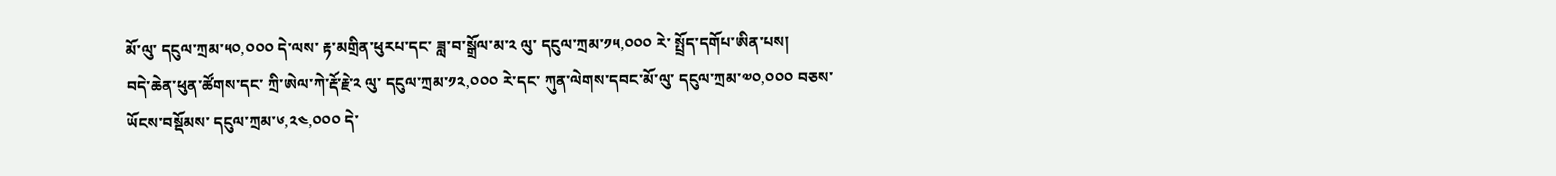མོ་ལུ་ དངུལ་ཀྲམ་༥༠,༠༠༠ དེ་ལས་ རྟ་མགྲིན་ཕུརཔ་དང་ ཟླ་བ་སྒྲོལ་མ་༢ ལུ་ དངུལ་ཀྲམ་༡༥,༠༠༠ རེ་ སྤྲོད་དགོཔ་ཨིན་པས།
བདེ་ཆེན་ཕུན་ཚོགས་དང་ ཀྲི་ཨེལ་ཀེ་རྡོ་རྗེ་༢ ལུ་ དངུལ་ཀྲམ་༡༢,༠༠༠ རེ་དང་ ཀུན་ལེགས་དབང་མོ་ལུ་ དངུལ་ཀྲམ་༧༠,༠༠༠ བཅས་ ཡོངས་བསྡོམས་ དངུལ་ཀྲམ་༦,༢༤,༠༠༠ དེ་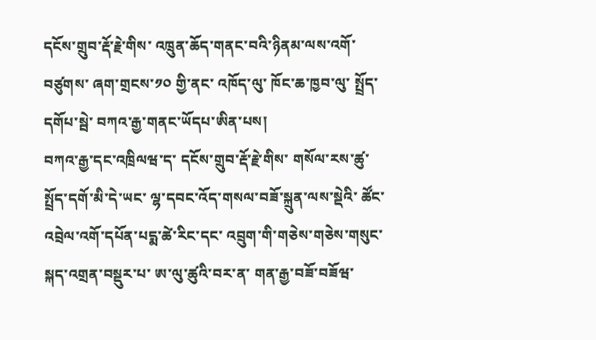དངོས་གྲུབ་རྡོ་རྗེ་གིས་ འཁྲུན་ཆོད་གནང་བའི་ཉིནམ་ལས་འགོ་བཙུགས་ ཞག་གྲངས་༡༠ གྱི་ནང་ འཁོད་ལུ་ ཁོང་ཆ་ཁྱབ་ལུ་ སྤྲོད་དགོཔ་སྦེ་ བཀའ་རྒྱ་གནང་ཡོདཔ་ཨིན་པས།
བཀའ་རྒྱ་དང་འཁྲིལཝ་ད་ དངོས་གྲུབ་རྡོ་རྗེ་གིས་ གསོལ་རས་ཚུ་ སྤྲོད་དགོ་མི་དེ་ཡང་ ལྷ་དབང་འོད་གསལ་བཟོ་སྐྲུན་ལས་སྡེའི་ ཚོང་འབྲེལ་འགོ་དཔོན་པདྨ་ཚེ་རིང་དང་ འབྲུག་གི་གཅེས་གཅེས་གསུང་སྐད་འགྲན་བསྡུར་པ་ ཨ་ལུ་ཚུའི་བར་ན་ གན་རྒྱ་བཟོ་བཟོཝ་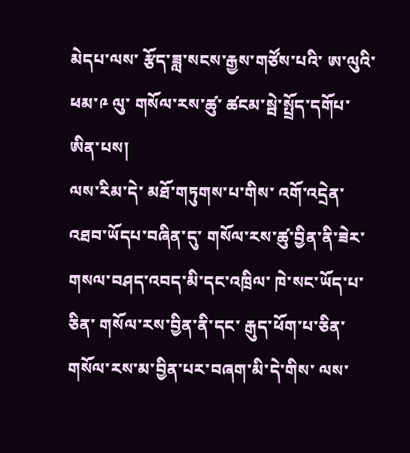མེདཔ་ལས་ རྩོད་ཟླ་སངས་རྒྱས་གཙོས་པའི་ ཨ་ལུའི་ཕམ་༩ ལུ་ གསོལ་རས་ཚུ་ ཚངམ་སྦེ་སྤྲོད་དགོཔ་ཨིན་པས།
ལས་རིམ་དེ་ མཐོ་གཏུགས་པ་གིས་ འགོ་འདྲེན་འཐབ་ཡོདཔ་བཞིན་དུ་ གསོལ་རས་ཚུ་བྱིན་ནི་ཟེར་ གསལ་བཤད་འབད་མི་དང་འཁྲིལ་ ཁེ་སང་ཡོད་པ་ཅིན་ གསོལ་རས་བྱིན་ནི་དང་ རྒུད་ཕོག་པ་ཅིན་ གསོལ་རས་མ་བྱིན་པར་བཞག་མི་དེ་གིས་ ལས་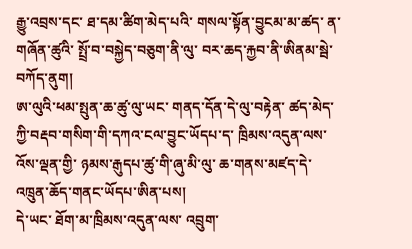རྒྱུ་འབྲས་དང་ ཐ་དམ་ཚིག་མེད་པའི་ གསལ་སྟོན་བྱུངམ་མ་ཚད་ ན་གཞོན་ཚུའི་ སྤྲོ་བ་བསྐྱེད་བཅུག་ནི་ལུ་ བར་ཆད་རྐྱབ་ནི་ཨིནམ་སྦེ་ བཀོད་ནུག།
ཨ་ལུའི་ཕམ་སྤུན་ཆ་ཚུ་ལུ་ཡང་ གནད་དོན་དེ་ལུ་བརྟེན་ ཚད་མེད་ཀྱི་བརྡབ་གསིག་གི་དཀའ་ངལ་བྱུང་ཡོདཔ་ད་ ཁྲིམས་འདུན་ལས་ འོས་ལྡན་གྱི་ ཉམས་རྒུདཔ་ཚུ་གི་ཞུ་མི་ལུ་ ཆ་གནས་མཛད་དེ་ འཁྲུན་ཆོད་གནང་ཡོདཔ་ཨིན་པས།
དེ་ཡང་ ཐོག་མ་ཁྲིམས་འདུན་ལས་ འབྲུག་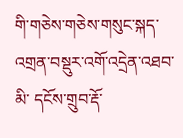གི་གཅེས་གཅེས་གསུང་སྐད་འགྲན་བསྡུར་འགོ་འདྲེན་འཐབ་མི་ དངོས་གྲུབ་རྡོ་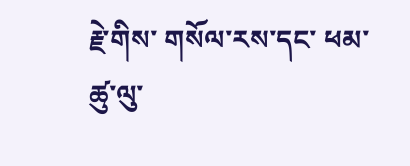རྗེ་གིས་ གསོལ་རས་དང་ ཕམ་ཚུ་ལུ་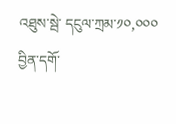འཐུས་སྦེ་ དངུལ་ཀྲམ་༡༠,༠༠༠ བྱིན་དགོ་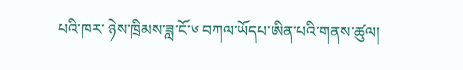པའི་ཁར་ ཉེས་ཁྲིམས་ཟླ་ངོ་༦ བཀལ་ཡོདཔ་ཨིན་པའི་གནས་ཚུལ།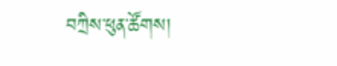བཀྲིས་ཕུན་ཚོགས།